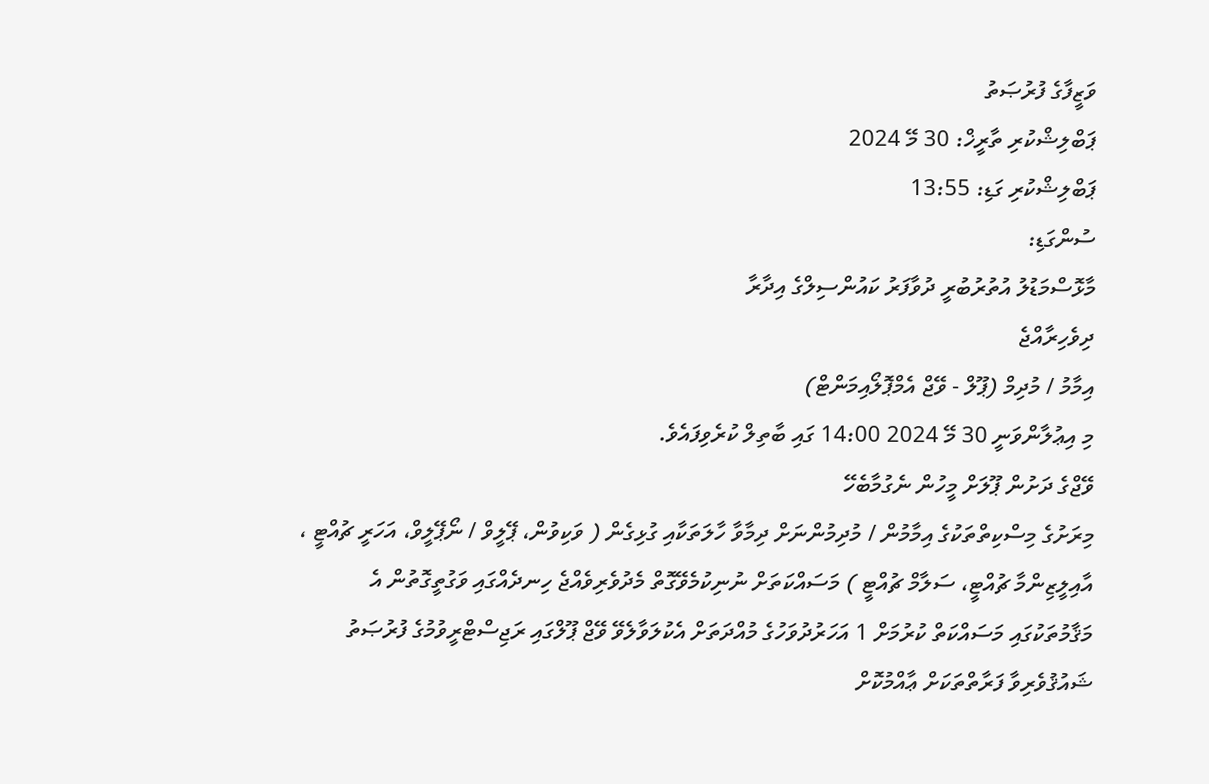ވަޒީފާގެ ފުރުޞަތު
ޕަބްލިޝްކުރި ތާރީޚް: 30 މޭ 2024
ޕަބްލިޝްކުރި ގަޑި: 13:55
ސުންގަޑި:
މާޅޮސްމަޑުލު އުތުރުބުރީ ދުވާފަރު ކައުންސިލްގެ އިދާރާ
ދިވެހިރާއްޖެ
އިމާމު / މުދިމް (ޕޫލް - ވޭޖް އެމްޕޮލޯއިމަންޓް)
މި އިޢުލާންވަނީ 30 މޭ 2024 14:00 ގައި ބާތިލް ކުރެވިފައެވެ.
ވޭޖްގެ ދަށުން ޕޫލަށް މީހުން ނެގުމާބެހޭ
މިރަށުގެ މިސްކިތްތަކުގެ އިމާމުން / މުދިމުންނަށް ދިމާވާ ހާލަތަކާއި ގުޅިގެން ( ވަކިވުން، ޕޭލީވް / ނޯޕޭލީވް، އަހަރީ ޗުއްޓީ ، އާއިލީޒިންމާ ޗުއްޓީ، ސަލާމް ޗުއްޓީ ) މަސައްކަތަށް ނުނިކުމެވޭގޮތް މެދުވެރިވެއްޖެ ހިނދެއްގައި ވަގުތީގޮތުން އެ މަޤާމުތަކުގައި މަސައްކަތް ކުރުމަށް 1 އަހަރުދުވަހުގެ މުއްދަތަށް އެކުލަވާލެވޭ ވޭޖް ޕޫލްގައި ރަޖިސްޓްރީވުމުގެ ފުރުޞަތު ޝައުޤުވެރިވާ ފަރާތްތަކަށް ޢާއްމުކޮށް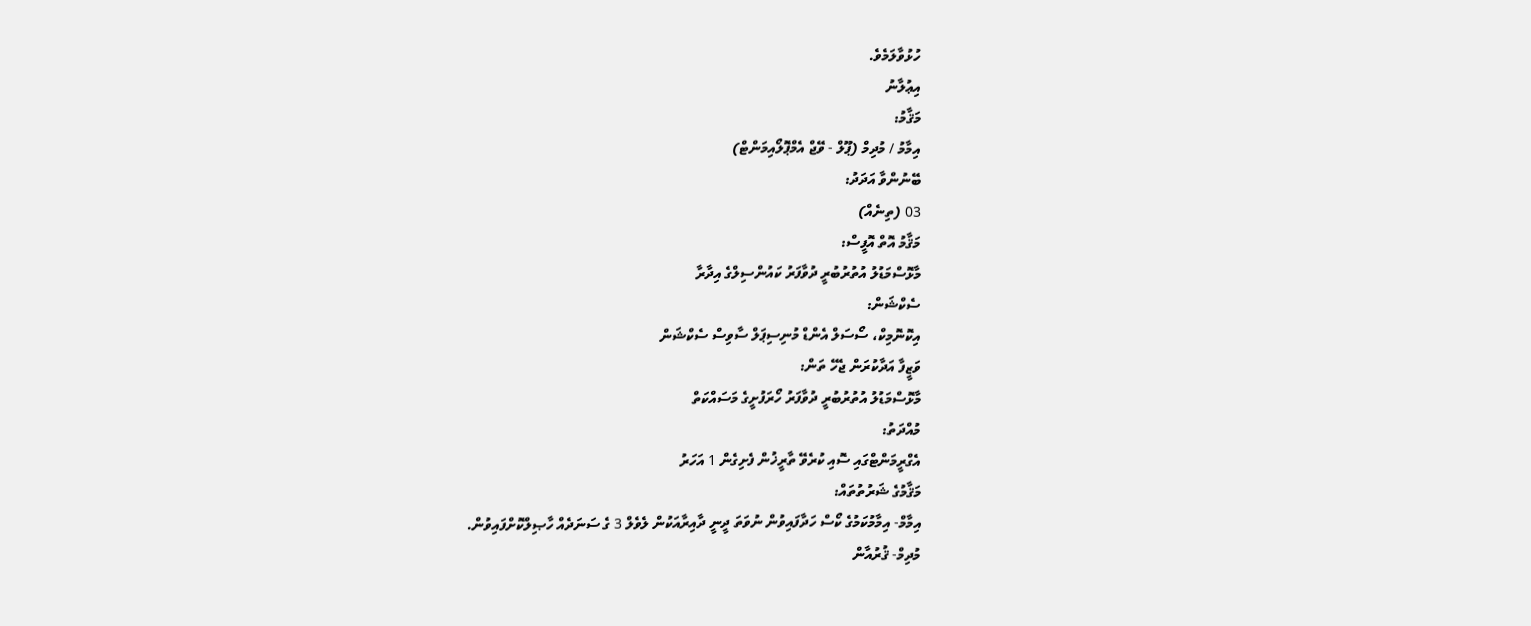ހުޅުވާލަމެވެ.
އިޢުލާނު
މަޤާމު:
އިމާމު / މުދިމް (ޕޫލް - ވޭޖް އެމްޕޮލޯއިމަންޓް)
ބޭނުންވާ އަދަދު:
03 (ތިނެއް)
މަޤާމު އޮތް އޮފީސް:
މާޅޮސްމަޑުލު އުތުރުބުރީ ދުވާފަރު ކައުންސިލްގެ އިދާރާ
ސެކްޝަން:
އިކޮނޮމިކް، ސޯސަލް އެންޑް މުނިސިޕަލް ސާވިސް ސެކްޝަން
ވަޒީފާ އަދާކުރަން ޖެހޭ ތަން:
މާޅޮސްމަޑުލު އުތުރުބުރީ ދުވާފަރު ހޯރަފުށީގެ މަސައްކަތް
މުއްދަތު:
އެގްރީމަންޓްގައި ސޮއި ކުރެވޭ ތާރީޚުން ފެށިގެން 1 އަހަރު
މަޤާމުގެ ޝަރުތުތައް:
އިމާމް- އިމާމުކަމުގެ ކޯސް ހަދާފައިވުން ނުވަތަ ދީނީ ދާއިރާއަކުން ލެވެލް 3 ގެ ސަނަދެއް ހާޞިލްކޮށްފައިވުން.
މުދިމް- ޤުރުއާން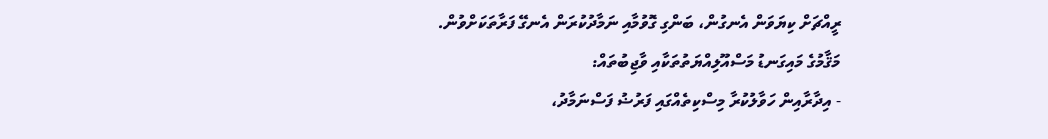ރީއްޗަށް ކިޔަވަން އެނގުން، ބަންގި ގޮވުމާއި ނަމާދުކުރަން އެނގޭ ފަރާތަކަށްވުން.
މަޤާމުގެ މައިގަނޑު މަސްއޫލިއްޔަތުތަކާއި ވާޖިބުތައް:
- އިދާރާއިން ހަވާލުކުރާ މިސްކިތެއްގައި ފަރުޟު ފަސްނަމާދު،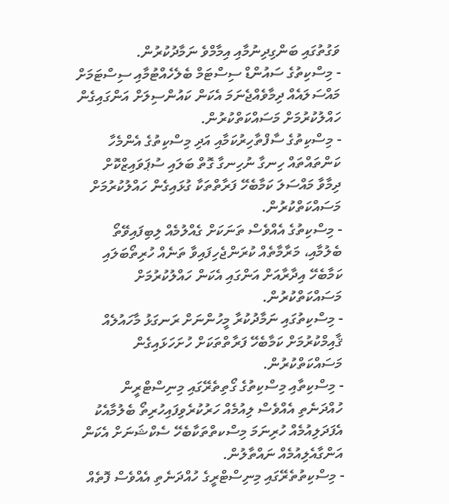ވަގުތުގައި ބަންގިދިނުމާއި އިމާމްވެ ނަމާދުކުރުން.
- މިސްކިތުގެ ސައުންޑް ސިސްޓަމް ބެލެހެއްޓުމާއި ސިސްޓަމަށް މައްސަލައެއް ދިމާވެއްޖެނަމަ އެކަން ކައުންސިލަށް އަންގައިގެން ހައްލުކުރުމަށް މަސައްކަތްކުރުން.
- މިސްކިތުގެ ސާފްތާހިރުކަމާއި އަދި މިސްކިތުގެ އެންމެހާ ކަންތައްތައް ހިނގާ ނުހިނގާ ގޮތް ބަލައި ސުޕަވައިޒްކޮށް ދިމާވާ މައްސަލަ ކަމާބެހޭ ފަރާތްތަކާ ގުޅައިގެން ހައްލުކުރުމަށް މަސައްކަތްކުރުން.
- މިސްކިތުގެ އެއްވެސް ތަނަކަށް ގެއްލުމެއް ލިބިފައިވޭތޯ ބެލުމާއި، މަރާމާތެއް ކުރަންޖެހިފައިވާ ތަނެއް ހުރިތޯބަލައި ކަމާބެހޭ އިދާރާއަށް އަންގައި އެކަން ހައްލުކުރުމަށް މަސައްކަތްކުރުން.
- މިސްކިތުގައި ނަމާދުކުރާ މީހުންނަށް ރަނގަޅު މާހައުލެއް ޤާއިމްކުރުމަށް ކަމާބެހޭ ފަރާތްތަކަށް ހުށަހަޅައިގެން މަސައްކަތްކުރުން.
- މިސްކިތާއި މިސްކިތުގެ ގޯތިތެރޭގައި މިނިސްޓްރީން ހުއްދަނެތި އެއްވެސް ލިއުމެއް ހަރުކުރެވިފައިހުރިތޯ ބެލުމާއެކު އެފަދަލިއުމެއް ހުރިނަމަ މިސްކތްތަކާބެހޭ ސެކްޝަނަށް އެކަން އަންގާއެލިއުމެއް ނައްތާލުން.
- މިސްކިތުތެރޭގައި މިނިސްޓްރީގެ ހުއްދަނެތި އެއްވެސް ފޮތެއް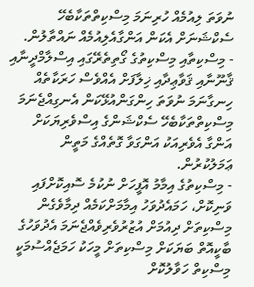ނުވަތަ ލިއުމެއް ހުރިނަމަ މިސްކިތްތަކާބެހޭ ސެކްޝަނަށް އެކަން އަންގާއެލިއުމެއް ނައްތާލުން.
- މިސްކިތާއި މިސްކިތުގެ ގޯތިތެރޭގައި އިސްލާމްދީނާއި ޤާނޫނާއި ޤަވާޢިދާއި ޚިލާފަށް އެއްވެސް ހަރަކާތެއް ހިނގާނަމަ ނުވަތަ ހިންގަންއުޅޭކަން އެނގިއްޖެނަމަ މިސްކިތްތަކާބެހޭ ސެކްޝަންގެ އިސްވެރިޔަކަށް އަންގާ އެވެރިއަކު އަންގަވާ ގޮތެއްގެ މަތީން ޢަމަލުކުރުން.
- މިސްކިތުގެ އިމާމު އޮފީހަށް ނުކުމެ ސޮއިކޮށްފައި ވަނިކޮށް، ހަމައެދުވަހު އިމާމަށްކަމެއް ދިމާވެގެން މިސްކިތަށް ދިއުމަށް އުޒުރުވެރިވެއްޖެނަމަ އެދުވަހުގެ ބާކީއޮތް ބަޔަކަށް މިސްކިތަށް މީހަކު ހަމަޖެއްސުމަކީ މިސްކިތް ހަވާލުކޮށް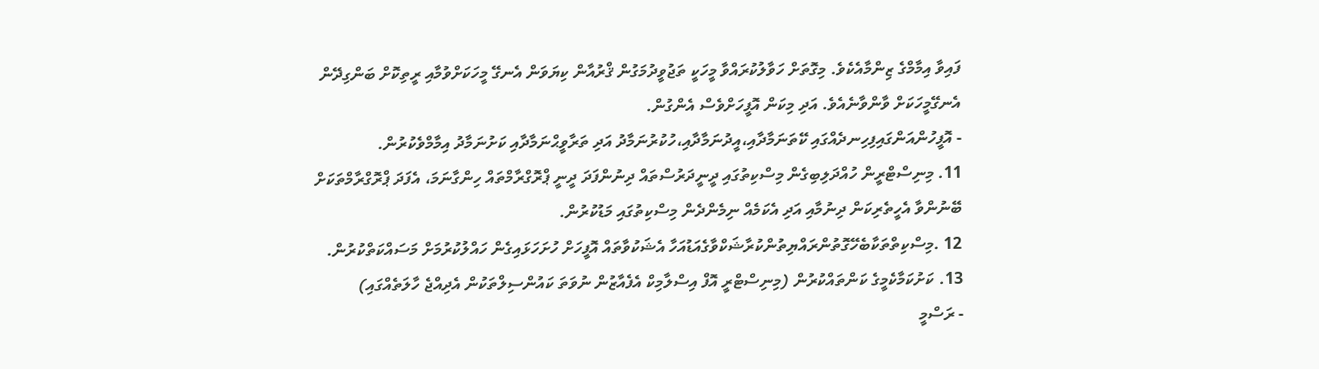ފައިވާ އިމާމްގެ ޒިންމާއެކެވެ. މިގޮތަށް ހަވާލުކުރައްވާ މީހަކީ ތަޖުވީދުމަގުން ޤްރުއާން ކިޔަވަން އެނގޭ މީހަކަށްވުމާއި ރީތިކޮށް ބަންގިދޭން އެނގޭމީހަކަށް ވާންވާނެއެވެ. އަދި މިކަން އޮފީހަށްވެސް އެންގުން.
- އޮފީހުންއަންގައިފިހިނދެއްގައި ކޭތަނަމާދާއި،އީދުނަމާދާއި،ހުކުރުނަމާދު އަދި ތަރާވީޙްނަމާދާއި ކަށުނަމާދު އިމާމްވެކުރުން.
11. މިނިސްޓްރީން ހުއްދަލިބިގެން މިސްކިތުގައި ދީނީދަރުސްތައް ދިނުންފަދަ ދީނީ ޕްރޮގްރާމްތައް ހިންގާނަމަ، އެފަދަ ޕްރޮގްރާމްތަކަށް ބޭނުންވާ އެހީތެރިކަން ދިނުމާއި އަދި އެކަމެއް ނިމެންދެން މިސްކިތުގައި މަޑުކުރުން.
12 .މިސްކިތްތަކާބެހޭގޮތުންރައްޔިތުންކުރާޝަކްވާގެއަޑުއަހާ އެޝަކުވާތައް އޮފީހަށް ހުށަހަޅައިގެން ހައްލުކުރުމަށް މަސައްކަތްކުރުން.
13. ކަށުކަމާކެމީގެ ކަންތައްކުރުން (މިނިސްޓްރީ އޮފް އިސްލާމިކް އެފެއާޒުން ނުވަތަ ކައުންސިލްތަކުން އެދިއްޖެ ހާލަތެއްގައި)
- ރަސްމީ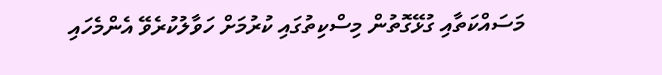މަސައްކަތާއި ގުޅޭގޮތުން މިސްކިތުގައި ކުރުމަށް ހަވާލުކުރެވޭ އެންމެހައި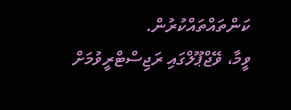ކަންތައްތައްކުރުން.
ވީމާ، ވޭޖްޕޫލްގައި ރަޖިސްޓްރީވުމަށް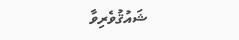ޝައުޤުވެރިވާ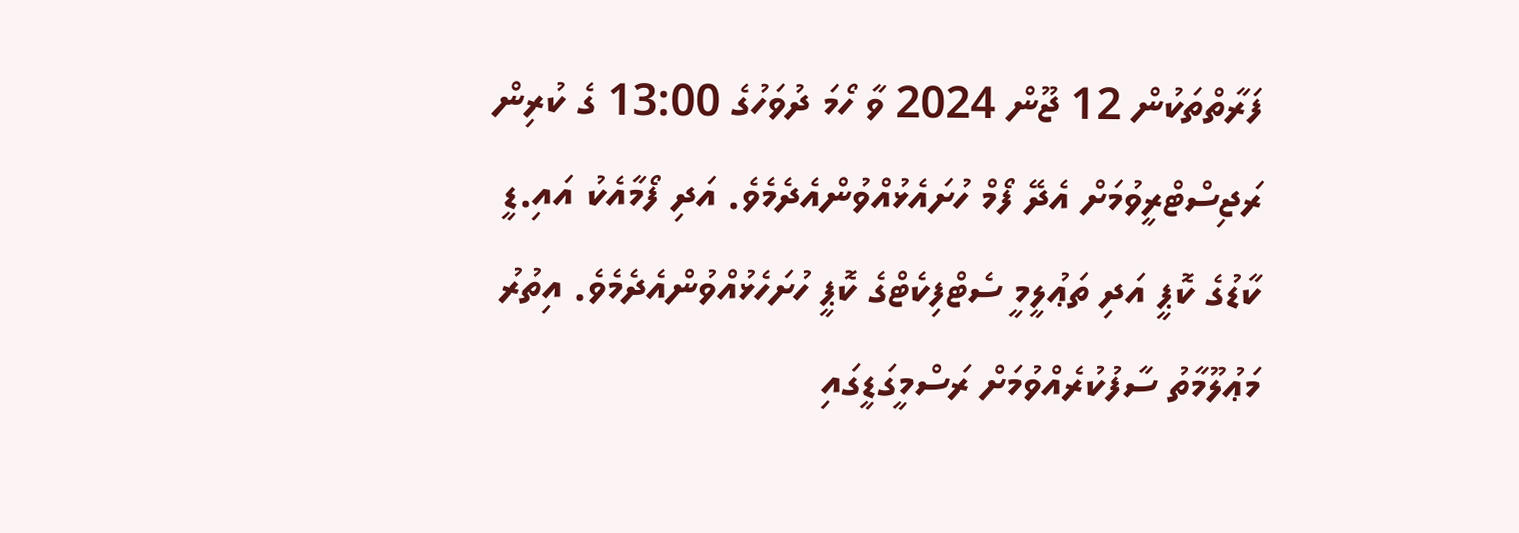ފަރާތްތަކުން 12 ޖޫން 2024 ވާ ހޯމަ ދުވަހުގެ 13:00 ގެ ކުރިން ރަޖިސްޓްރީވުމަށް އެދޭ ފޯމް ހުށައެޅުއްވުންއެދެމެވެ. އަދި ފޯމާއެކު އައި.ޑީ ކާޑުގެ ކޮޕީ އަދި ތަޢުލީމީ ސެޓްފިކެޓްގެ ކޮޕީ ހުށަހެޅުއްވުންއެދެމެވެ. އިތުރު މަޢުލޫމާތު ސާފުކުރެއްވުމަށް ރަސްމީގަޑީގައި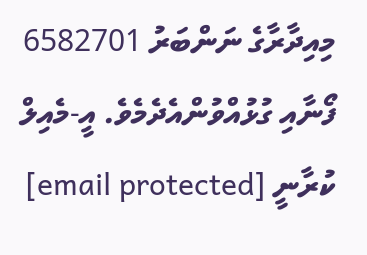މިއިދާރާގެ ނަންބަރު 6582701 ފޯނާއި ގުޅުއްވުންއެދެމެވެ. އީ-މެއިލް ކުރާނީ [email protected]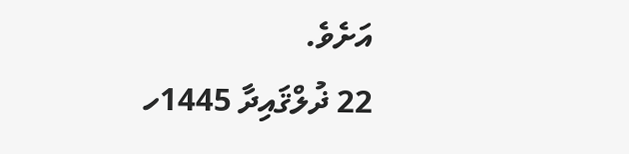އަށެވެ.
22 ޛުލްޤައިދާ 1445ހ